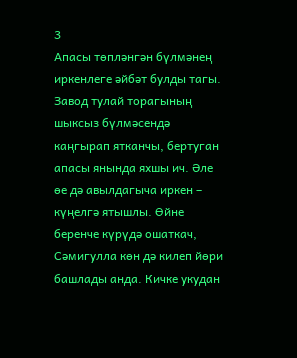3
Апасы төпләнгән бүлмәнең иркенлеге әйбәт булды тагы. Завод тулай торагының шыксыз бүлмәсендә каңгырап ятканчы, бертуган апасы янында яхшы ич. Әле өе дә авылдагыча иркен – күңелгә ятышлы. Өйне беренче күрүдә ошаткач, Сәмигулла көн дә килеп йөри башлады анда. Кичке укудан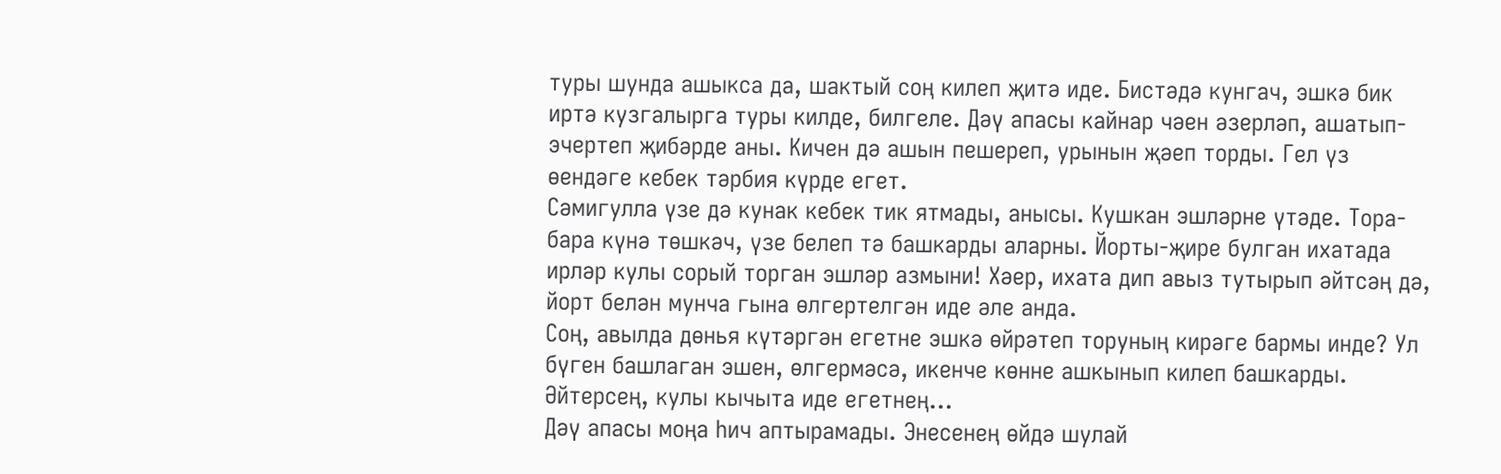туры шунда ашыкса да, шактый соң килеп җитә иде. Бистәдә кунгач, эшкә бик иртә кузгалырга туры килде, билгеле. Дәү апасы кайнар чәен әзерләп, ашатып-эчертеп җибәрде аны. Кичен дә ашын пешереп, урынын җәеп торды. Гел үз өендәге кебек тәрбия күрде егет.
Сәмигулла үзе дә кунак кебек тик ятмады, анысы. Кушкан эшләрне үтәде. Тора-бара күнә төшкәч, үзе белеп тә башкарды аларны. Йорты-җире булган ихатада ирләр кулы сорый торган эшләр азмыни! Хәер, ихата дип авыз тутырып әйтсәң дә, йорт белән мунча гына өлгертелгән иде әле анда.
Соң, авылда дөнья күтәргән егетне эшкә өйрәтеп торуның кирәге бармы инде? Ул бүген башлаган эшен, өлгермәсә, икенче көнне ашкынып килеп башкарды. Әйтерсең, кулы кычыта иде егетнең...
Дәү апасы моңа һич аптырамады. Энесенең өйдә шулай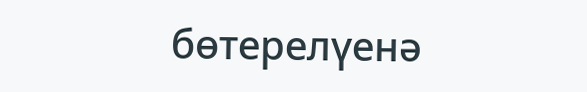бөтерелүенә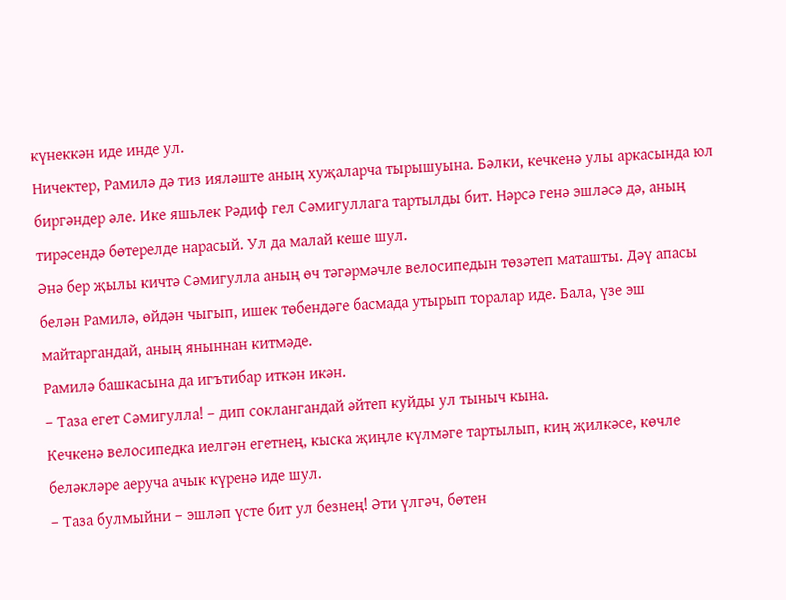күнеккән иде инде ул.
Ничектер, Рамилә дә тиз ияләште аның хуҗаларча тырышуына. Бәлки, кечкенә улы аркасында юл биргәндер әле. Ике яшьлек Рәдиф гел Сәмигуллага тартылды бит. Нәрсә генә эшләсә дә, аның тирәсендә бөтерелде нарасый. Ул да малай кеше шул.
Әнә бер җылы кичтә Сәмигулла аның өч тәгәрмәчле велосипедын төзәтеп маташты. Дәү апасы белән Рамилә, өйдән чыгып, ишек төбендәге басмада утырып торалар иде. Бала, үзе эш майтаргандай, аның яныннан китмәде.
Рамилә башкасына да игътибар иткән икән.
– Таза егет Сәмигулла! – дип соклангандай әйтеп куйды ул тыныч кына.
Кечкенә велосипедка иелгән егетнең, кыска җиңле күлмәге тартылып, киң җилкәсе, көчле беләкләре аеруча ачык күренә иде шул.
– Таза булмыйни – эшләп үсте бит ул безнең! Әти үлгәч, бөтен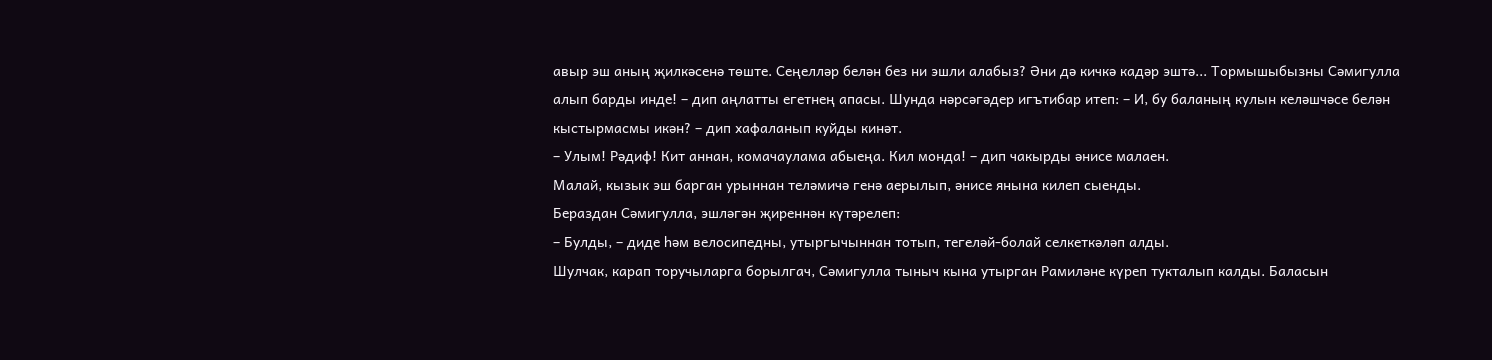авыр эш аның җилкәсенә төште. Сеңелләр белән без ни эшли алабыз? Әни дә кичкә кадәр эштә... Тормышыбызны Сәмигулла алып барды инде! – дип аңлатты егетнең апасы. Шунда нәрсәгәдер игътибар итеп: – И, бу баланың кулын келәшчәсе белән кыстырмасмы икән? – дип хафаланып куйды кинәт.
– Улым! Рәдиф! Кит аннан, комачаулама абыеңа. Кил монда! – дип чакырды әнисе малаен.
Малай, кызык эш барган урыннан теләмичә генә аерылып, әнисе янына килеп сыенды.
Бераздан Сәмигулла, эшләгән җиреннән күтәрелеп:
– Булды, – диде һәм велосипедны, утыргычыннан тотып, тегеләй-болай селкеткәләп алды.
Шулчак, карап торучыларга борылгач, Сәмигулла тыныч кына утырган Рамиләне күреп тукталып калды. Баласын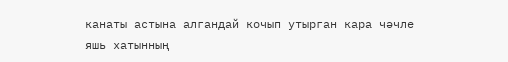канаты астына алгандай кочып утырган кара чәчле яшь хатынның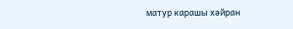матур карашы хәйран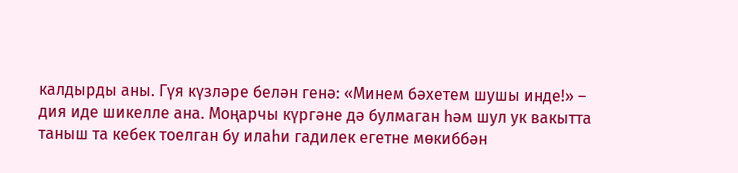калдырды аны. Гүя күзләре белән генә: «Минем бәхетем шушы инде!» – дия иде шикелле ана. Моңарчы күргәне дә булмаган һәм шул ук вакытта таныш та кебек тоелган бу илаһи гадилек егетне мөкиббән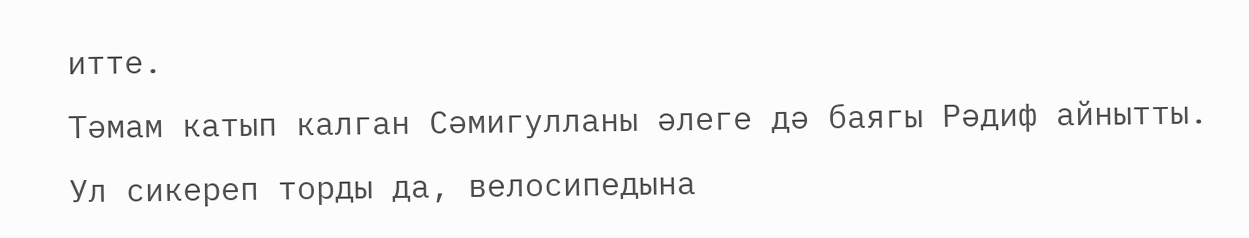итте.
Тәмам катып калган Сәмигулланы әлеге дә баягы Рәдиф айнытты. Ул сикереп торды да, велосипедына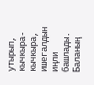утырып, кычкыра-кычкыра, ишегалдын иңли башлады. Баланың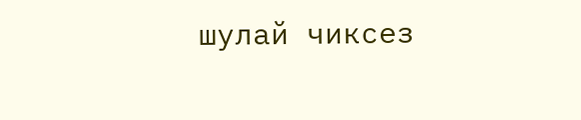шулай чиксез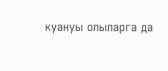куануы олыларга да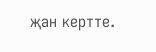җан кертте.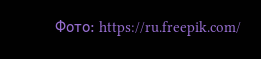Фото: https://ru.freepik.com/